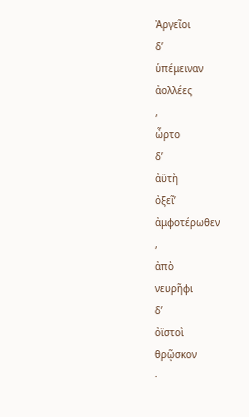Ἀργεῖοι
δʼ
ὑπέμειναν
ἀολλέες
,
ὦρτο
δʼ
ἀϋτὴ
ὀξεῖʼ
ἀμφοτέρωθεν
,
ἀπὸ
νευρῆφι
δʼ
ὀϊστοὶ
θρῷσκον
·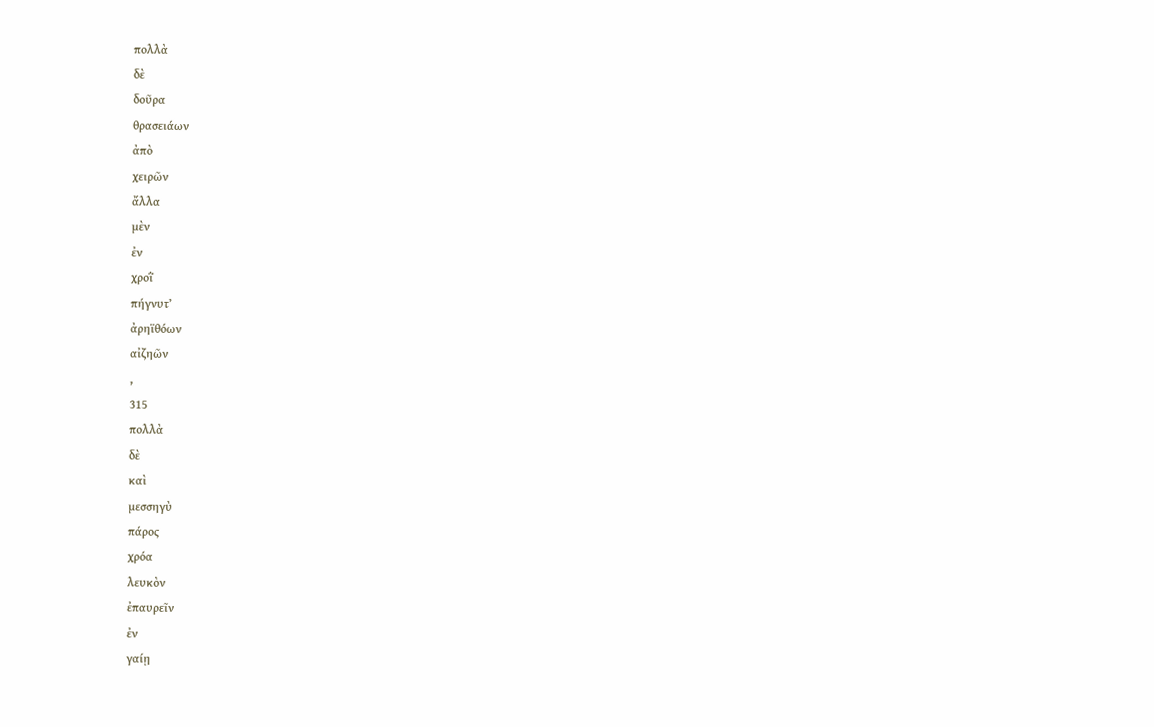πολλὰ
δὲ
δοῦρα
θρασειάων
ἀπὸ
χειρῶν
ἄλλα
μὲν
ἐν
χροῒ
πήγνυτʼ
ἀρηϊθόων
αἰζηῶν
,
315
πολλὰ
δὲ
καὶ
μεσσηγὺ
πάρος
χρόα
λευκὸν
ἐπαυρεῖν
ἐν
γαίῃ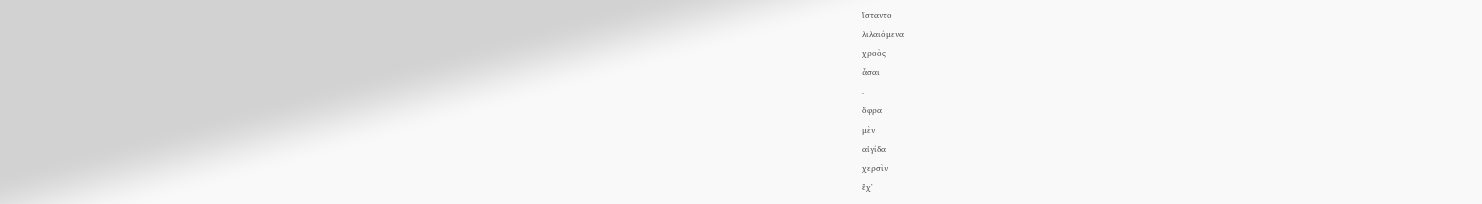ἵσταντο
λιλαιόμενα
χροὸς
ἆσαι
.
ὄφρα
μὲν
αἰγίδα
χερσὶν
ἔχʼ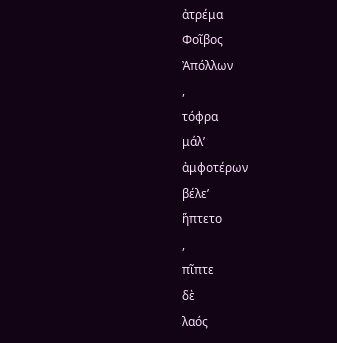ἀτρέμα
Φοῖβος
Ἀπόλλων
,
τόφρα
μάλʼ
ἀμφοτέρων
βέλεʼ
ἥπτετο
,
πῖπτε
δὲ
λαός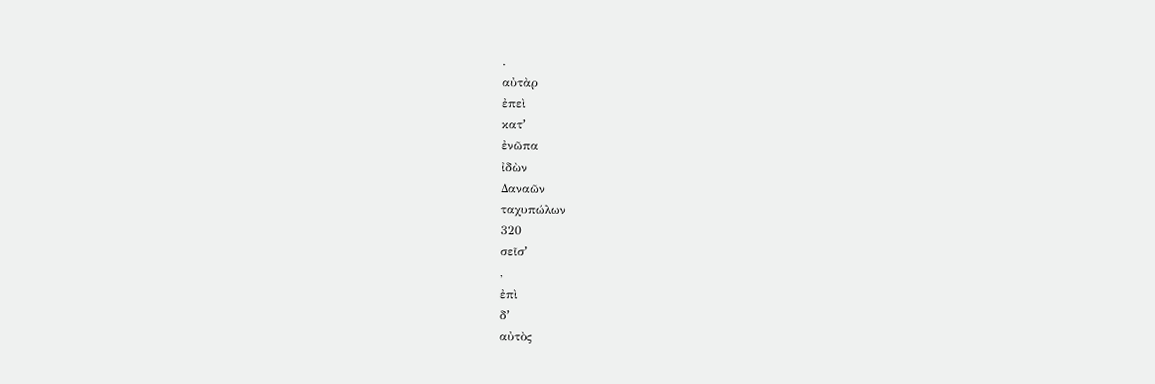.
αὐτὰρ
ἐπεὶ
κατʼ
ἐνῶπα
ἰδὼν
Δαναῶν
ταχυπώλων
320
σεῖσʼ
,
ἐπὶ
δʼ
αὐτὸς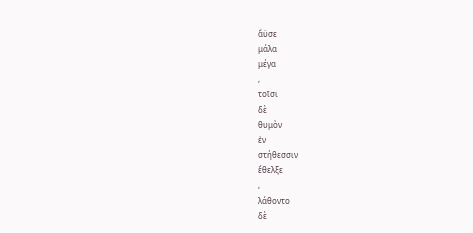ἄϋσε
μάλα
μέγα
,
τοῖσι
δὲ
θυμὸν
ἐν
στήθεσσιν
ἔθελξε
,
λάθοντο
δὲ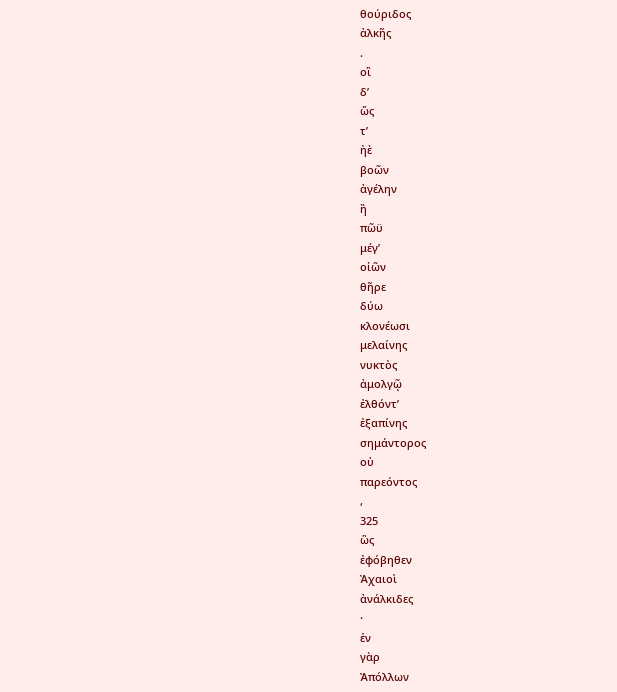θούριδος
ἀλκῆς
.
οἳ
δʼ
ὥς
τʼ
ἠὲ
βοῶν
ἀγέλην
ἢ
πῶϋ
μέγʼ
οἰῶν
θῆρε
δύω
κλονέωσι
μελαίνης
νυκτὸς
ἀμολγῷ
ἐλθόντʼ
ἐξαπίνης
σημάντορος
οὐ
παρεόντος
,
325
ὣς
ἐφόβηθεν
Ἀχαιοὶ
ἀνάλκιδες
·
ἐν
γὰρ
Ἀπόλλων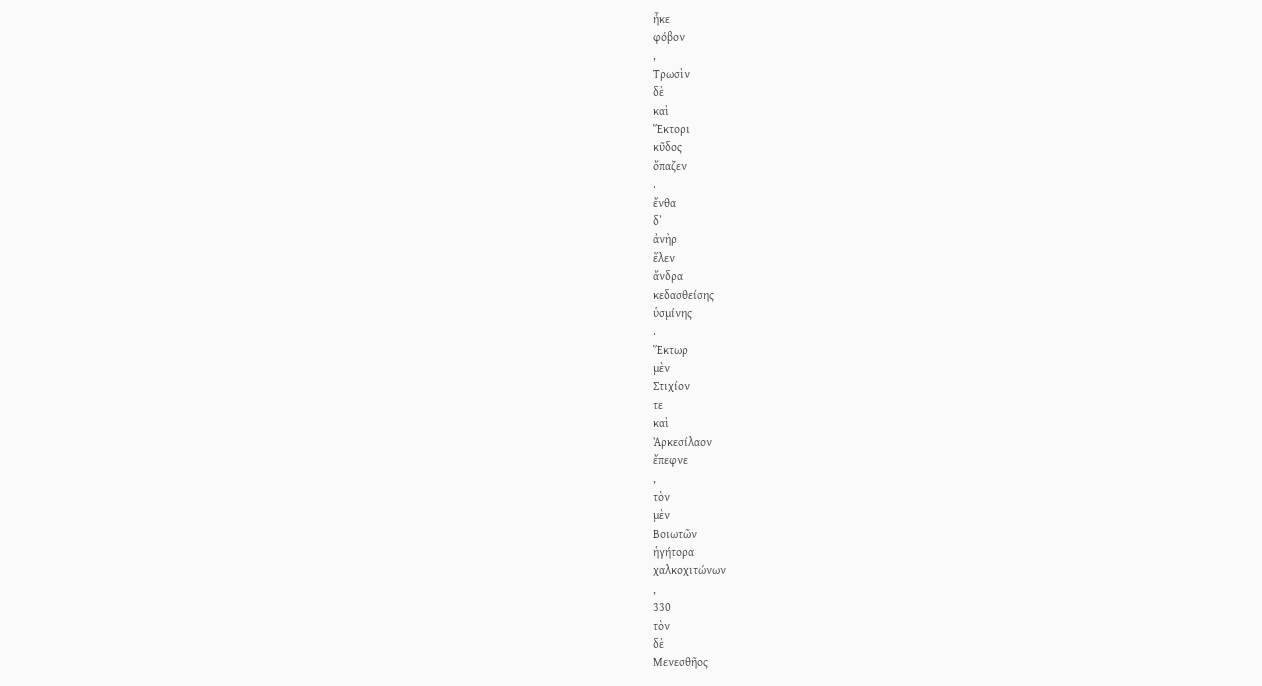ἧκε
φόβον
,
Τρωσὶν
δὲ
καὶ
Ἕκτορι
κῦδος
ὄπαζεν
.
ἔνθα
δʼ
ἀνὴρ
ἕλεν
ἄνδρα
κεδασθείσης
ὑσμίνης
.
Ἕκτωρ
μὲν
Στιχίον
τε
καὶ
Ἀρκεσίλαον
ἔπεφνε
,
τὸν
μὲν
Βοιωτῶν
ἡγήτορα
χαλκοχιτώνων
,
330
τὸν
δὲ
Μενεσθῆος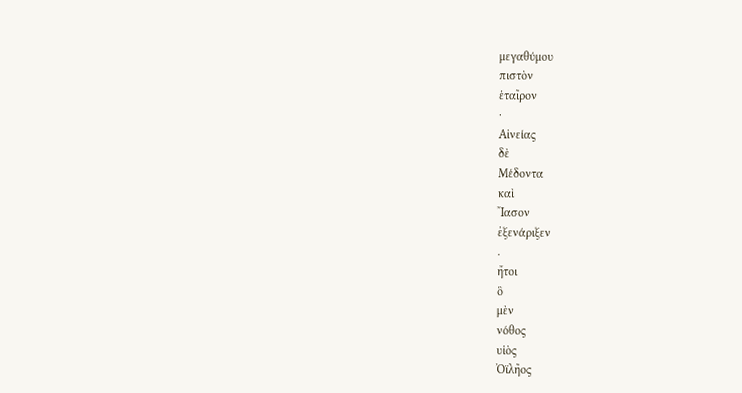μεγαθύμου
πιστὸν
ἑταῖρον
·
Αἰνείας
δὲ
Μέδοντα
καὶ
Ἴασον
ἐξενάριξεν
.
ἤτοι
ὃ
μὲν
νόθος
υἱὸς
Ὀϊλῆος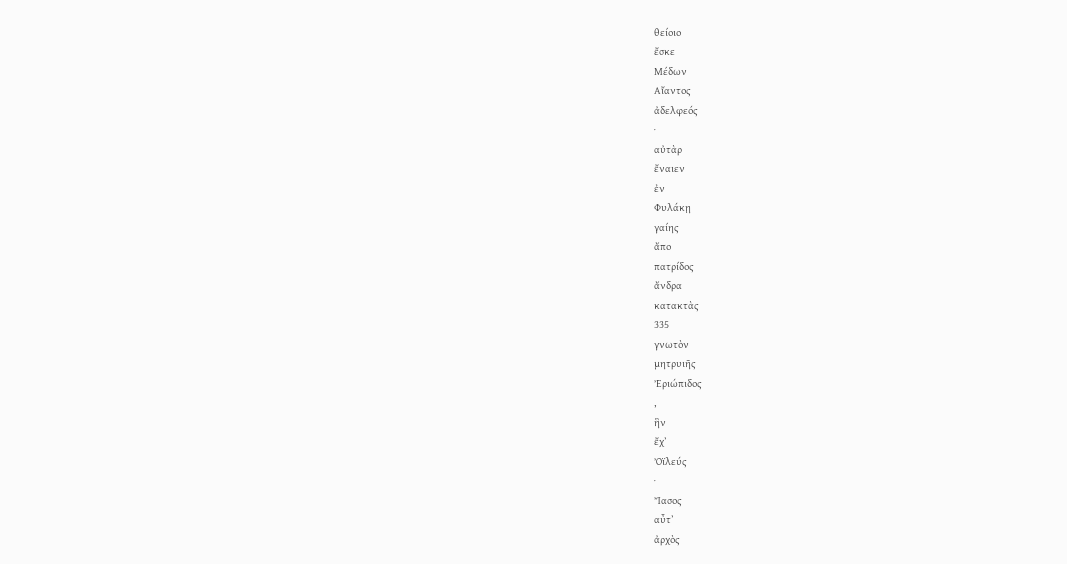θείοιο
ἔσκε
Μέδων
Αἴαντος
ἀδελφεός
·
αὐτὰρ
ἔναιεν
ἐν
Φυλάκῃ
γαίης
ἄπο
πατρίδος
ἄνδρα
κατακτὰς
335
γνωτὸν
μητρυιῆς
Ἐριώπιδος
,
ἣν
ἔχʼ
Ὀϊλεύς
·
Ἴασος
αὖτʼ
ἀρχὸς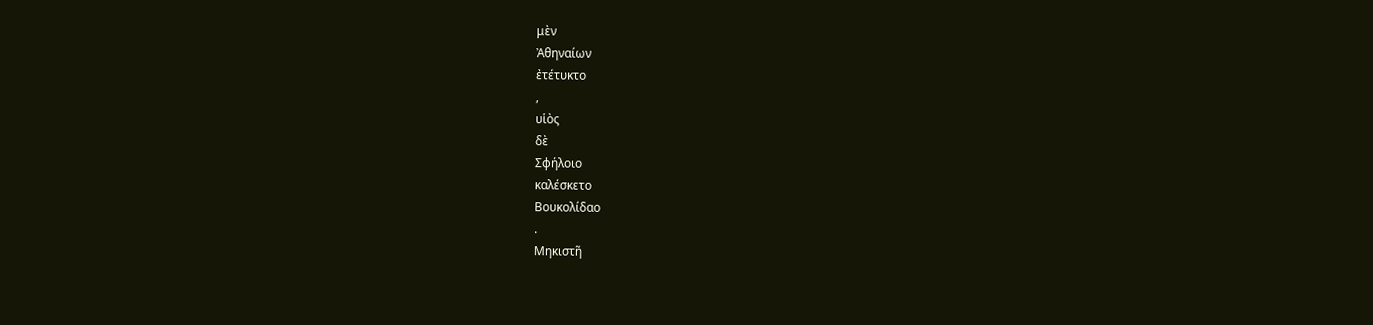μὲν
Ἀθηναίων
ἐτέτυκτο
,
υἱὸς
δὲ
Σφήλοιο
καλέσκετο
Βουκολίδαο
.
Μηκιστῆ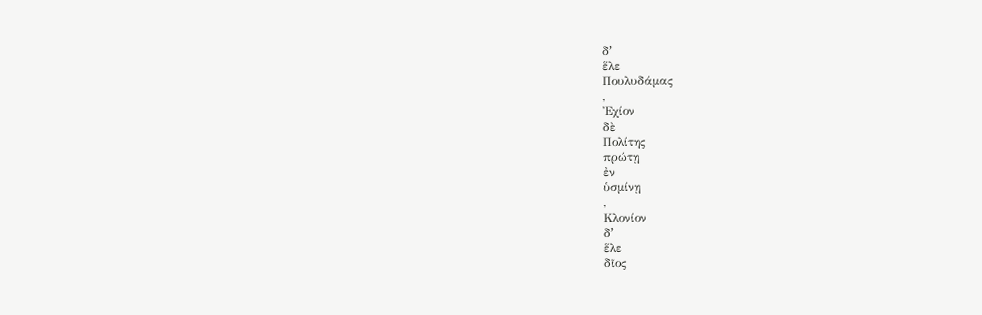δʼ
ἕλε
Πουλυδάμας
,
Ἐχίον
δὲ
Πολίτης
πρώτῃ
ἐν
ὑσμίνῃ
,
Κλονίον
δʼ
ἕλε
δῖος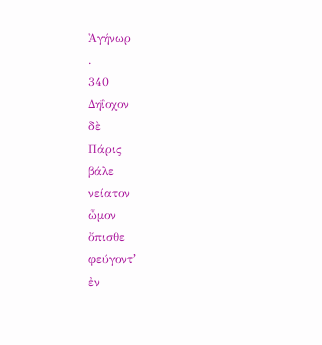Ἀγήνωρ
.
340
Δηΐοχον
δὲ
Πάρις
βάλε
νείατον
ὦμον
ὄπισθε
φεύγοντʼ
ἐν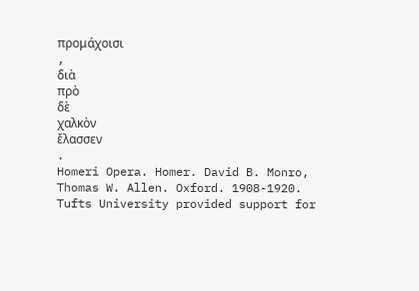προμάχοισι
,
διὰ
πρὸ
δὲ
χαλκὸν
ἔλασσεν
.
Homeri Opera. Homer. David B. Monro, Thomas W. Allen. Oxford. 1908-1920.
Tufts University provided support for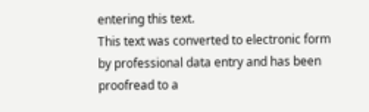entering this text.
This text was converted to electronic form by professional data entry and has been proofread to a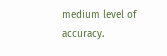medium level of accuracy.